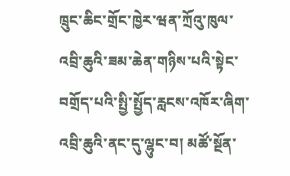ཁྲུང་ཆིང་གྲོང་ཁྱེར་ཝན་ཀྲོའུ་ཁུལ་འབྲི་ཆུའི་ཟམ་ཆེན་གཉིས་པའི་སྟེང་བགྲོད་པའི་སྤྱི་སྤྱོད་རླངས་འཁོར་ཞིག་འབྲི་ཆུའི་ནང་དུ་ལྷུང་བ། མཚོ་སྔོན་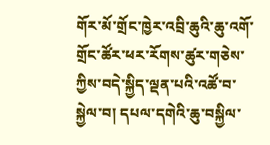གོར་མོ་གྲོང་ཁྱེར་འབྲི་ཆུའི་ཆུ་འགོ་གྲོང་ཚོར་ཕར་རོགས་ཚུར་གཅེས་ཀྱིས་བདེ་སྐྱིད་ལྡན་པའི་འཚོ་བ་སྐྱེལ་བ། དཔལ་དགེའི་ཆུ་བསྐྱིལ་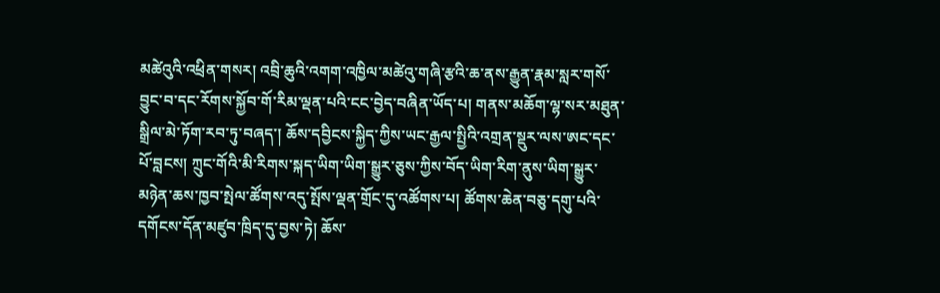མཚེའུའི་འཕྲིན་གསར། འབྲི་ཆུའི་འགག་འཁྱིལ་མཚེའུ་གཞི་རྩའི་ཆ་ནས་རྒྱུན་རྣམ་སླར་གསོ་བྱུང་བ་དང་རོགས་སྐྱོབ་གོ་རིམ་ལྡན་པའི་ངང་བྱེད་བཞིན་ཡོད་པ། གནས་མཆོག་ལྷ་སར་མཐུན་སྒྲིལ་མེ་ཏོག་རབ་ཏུ་བཞད་། ཆོས་དབྱིངས་སྐྱིད་ཀྱིས་ཡང་རྒྱལ་སྤྱིའི་འགྲན་སྡུར་ལས་ཨང་དང་པོ་བླངས། ཀྲུང་གོའི་མི་རིགས་སྐད་ཡིག་ཡིག་སྒྱུར་ཅུས་ཀྱིས་བོད་ཡིག་རིག་ནུས་ཡིག་སྒྱུར་མཉེན་ཆས་ཁྱབ་སྤེལ་ཚོགས་འདུ་སྤོས་ལྡན་གྲོང་དུ་འཚོགས་པ། ཚོགས་ཆེན་བཅུ་དགུ་པའི་དགོངས་དོན་མཛུབ་ཁྲིད་དུ་བྱས་ཏེ། ཆོས་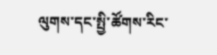ལུགས་དང་སྤྱི་ཚོགས་རིང་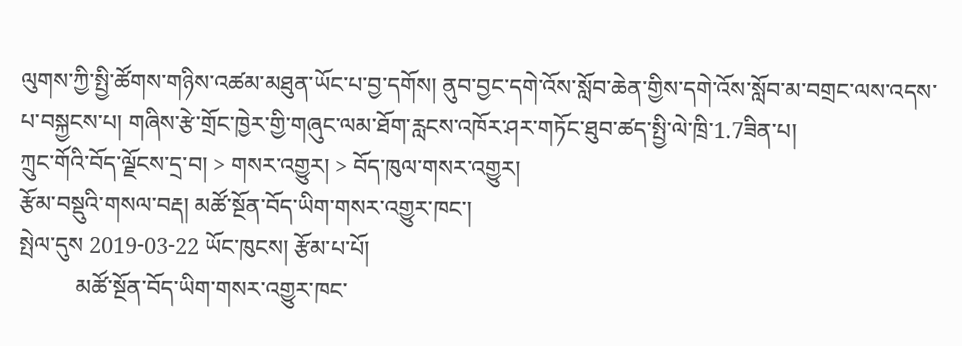ལུགས་ཀྱི་སྤྱི་ཚོགས་གཉིས་འཚམ་མཐུན་ཡོང་པ་བྱ་དགོས། ནུབ་བྱང་དགེ་འོས་སློབ་ཆེན་གྱིས་དགེ་འོས་སློབ་མ་བགྲང་ལས་འདས་པ་བསྐྱངས་པ། གཞིས་རྩེ་གྲོང་ཁྱེར་གྱི་གཞུང་ལམ་ཐོག་རླངས་འཁོར་ཤར་གཏོང་ཐུབ་ཚད་སྤྱི་ལེ་ཁྲི་1.7ཟིན་པ།
ཀྲུང་གོའི་བོད་ལྗོངས་དྲ་བ། > གསར་འགྱུར། > བོད་ཁུལ་གསར་འགྱུར།
རྩོམ་བསྡུའི་གསལ་བརྡ། མཚོ་སྔོན་བོད་ཡིག་གསར་འགྱུར་ཁང་།
སྤེལ་དུས 2019-03-22 ཡོང་ཁུངས། རྩོམ་པ་པོ།
          མཚོ་སྔོན་བོད་ཡིག་གསར་འགྱུར་ཁང་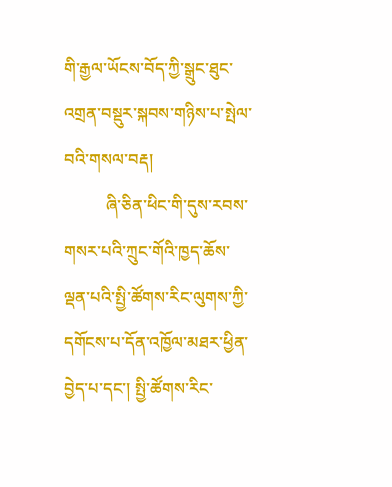གི་རྒྱལ་ཡོངས་བོད་ཀྱི་སྒྲུང་ཐུང་འགྲན་བསྡུར་སྐབས་གཉིས་པ་སྤེལ་བའི་གསལ་བརྡ།
          ཞི་ཅིན་ཕིང་གི་དུས་རབས་གསར་པའི་ཀྲུང་གོའི་ཁྱད་ཆོས་ལྡན་པའི་སྤྱི་ཚོགས་རིང་ལུགས་ཀྱི་དགོངས་པ་དོན་འཁྱོལ་མཐར་ཕྱིན་བྱེད་པ་དང་། སྤྱི་ཚོགས་རིང་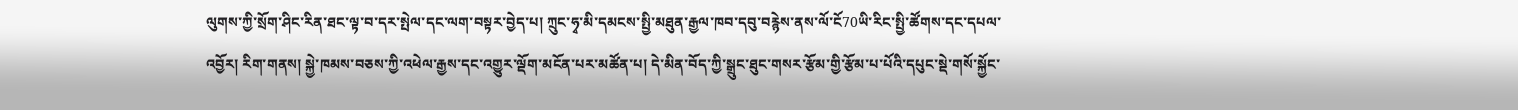ལུགས་ཀྱི་སྲོག་ཤིང་རིན་ཐང་ལྟ་བ་དར་སྤེལ་དང་ལག་བསྟར་བྱེད་པ། ཀྲུང་ཧྭ་མི་དམངས་སྤྱི་མཐུན་རྒྱལ་ཁབ་དབུ་བརྙེས་ནས་ལོ་ངོ70ཡི་རིང་སྤྱི་ཚོགས་དང་དཔལ་འབྱོར། རིག་གནས། སྐྱེ་ཁམས་བཅས་ཀྱི་འཕེལ་རྒྱས་དང་འགྱུར་ལྡོག་མངོན་པར་མཚོན་པ། དེ་མིན་བོད་ཀྱི་སྒྲུང་ཐུང་གསར་རྩོམ་གྱི་རྩོམ་པ་པོའི་དཔུང་སྡེ་གསོ་སྐྱོང་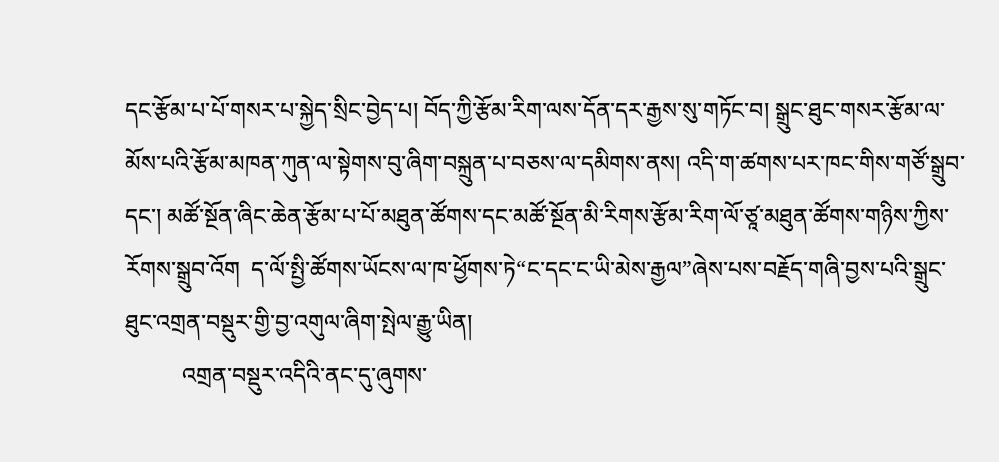དང་རྩོམ་པ་པོ་གསར་པ་སྐྱེད་སྲིང་བྱེད་པ། བོད་ཀྱི་རྩོམ་རིག་ལས་དོན་དར་རྒྱས་སུ་གཏོང་བ། སྒྲུང་ཐུང་གསར་རྩོམ་ལ་མོས་པའི་རྩོམ་མཁན་ཀུན་ལ་སྟེགས་བུ་ཞིག་བསྐྲུན་པ་བཅས་ལ་དམིགས་ནས། འདི་ག་ཚགས་པར་ཁང་གིས་གཙོ་སྒྲུབ་དང་། མཚོ་སྔོན་ཞིང་ཆེན་རྩོམ་པ་པོ་མཐུན་ཚོགས་དང་མཚོ་སྔོན་མི་རིགས་རྩོམ་རིག་ལོ་ཙཱ་མཐུན་ཚོགས་གཉིས་ཀྱིས་རོགས་སྒྲུབ་འོག  ད་ལོ་སྤྱི་ཚོགས་ཡོངས་ལ་ཁ་ཕྱོགས་ཏེ“ང་དང་ང་ཡི་མེས་རྒྱལ”ཞེས་པས་བརྗོད་གཞི་བྱས་པའི་སྒྲུང་ཐུང་འགྲན་བསྡུར་གྱི་བྱ་འགུལ་ཞིག་སྤེལ་རྒྱུ་ཡིན།
          འགྲན་བསྡུར་འདིའི་ནང་དུ་ཞུགས་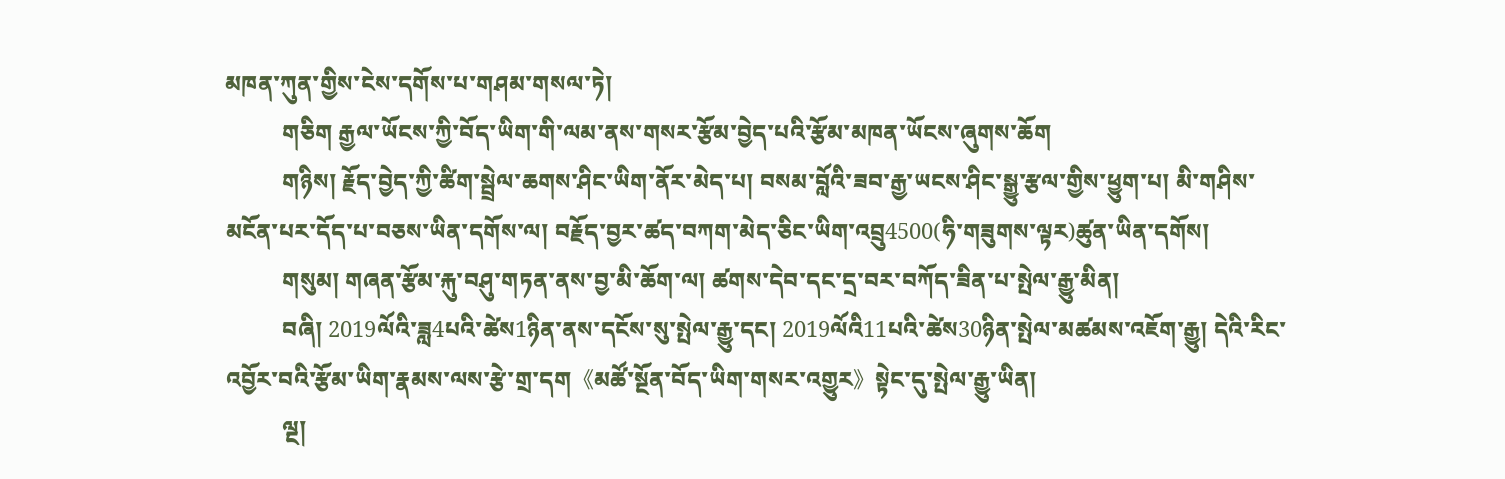མཁན་ཀུན་གྱིས་ངེས་དགོས་པ་གཤམ་གསལ་ཏེ།
          གཅིག རྒྱལ་ཡོངས་ཀྱི་བོད་ཡིག་གི་ལམ་ནས་གསར་རྩོམ་བྱེད་པའི་རྩོམ་མཁན་ཡོངས་ཞུགས་ཆོག
          གཉིས། རྗོད་བྱེད་ཀྱི་ཚིག་སྦྲེལ་ཆགས་ཤིང་ཡིག་ནོར་མེད་པ། བསམ་བློའི་ཟབ་རྒྱ་ཡངས་ཤིང་སྒྱུ་རྩལ་གྱིས་ཕྱུག་པ། མི་གཤིས་མངོན་པར་དོད་པ་བཅས་ཡིན་དགོས་ལ། བརྗོད་བྱར་ཚད་བཀག་མེད་ཅིང་ཡིག་འབྲུ4500(ཧི་གཟུགས་ལྟར)ཚུན་ཡིན་དགོས།
          གསུམ། གཞན་རྩོམ་རྐུ་བཤུ་གཏན་ནས་བྱ་མི་ཆོག་ལ། ཚགས་དེབ་དང་དྲ་བར་བཀོད་ཟིན་པ་སྤེལ་རྒྱུ་མིན།
          བཞི། 2019ལོའི་ཟླ4པའི་ཚེས1ཉིན་ནས་དངོས་སུ་སྤེལ་རྒྱུ་དང། 2019ལོའི11པའི་ཚེས30ཉིན་སྤེལ་མཚམས་འཇོག་རྒྱུ། དེའི་རིང་འབྱོར་བའི་རྩོམ་ཡིག་རྣམས་ལས་རྩེ་གྲ་དག《མཚོ་སྔོན་བོད་ཡིག་གསར་འགྱུར》སྟེང་དུ་སྤེལ་རྒྱུ་ཡིན།
          ལྔ།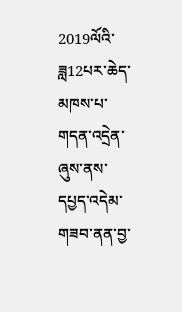2019ལོའི་ཟླ12པར་ཆེད་མཁས་པ་གདན་འདྲེན་ཞུས་ནས་དཔྱད་འདེམ་གཟབ་ནན་བྱ་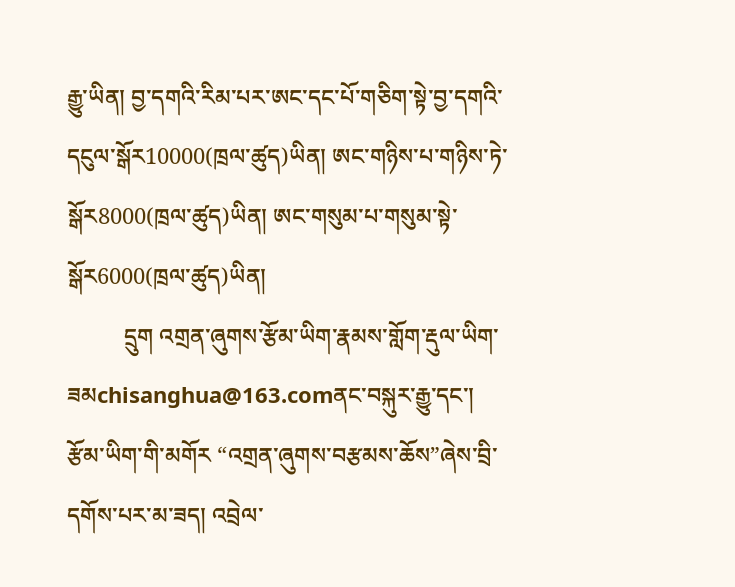རྒྱུ་ཡིན། བྱ་དགའི་རིམ་པར་ཨང་དང་པོ་གཅིག་སྟེ་བྱ་དགའི་དངུལ་སྒོར10000(ཁྲལ་ཚུད)ཡིན། ཨང་གཉིས་པ་གཉིས་ཏེ་སྒོར8000(ཁྲལ་ཚུད)ཡིན། ཨང་གསུམ་པ་གསུམ་སྟེ་སྒོར6000(ཁྲལ་ཚུད)ཡིན།
          དྲུག འགྲན་ཞུགས་རྩོམ་ཡིག་རྣམས་གློག་རྡུལ་ཡིག་ཟམchisanghua@163.comནང་བསྐུར་རྒྱུ་དང་། རྩོམ་ཡིག་གི་མགོར “འགྲན་ཞུགས་བརྩམས་ཆོས”ཞེས་བྲི་དགོས་པར་མ་ཟད། འབྲེལ་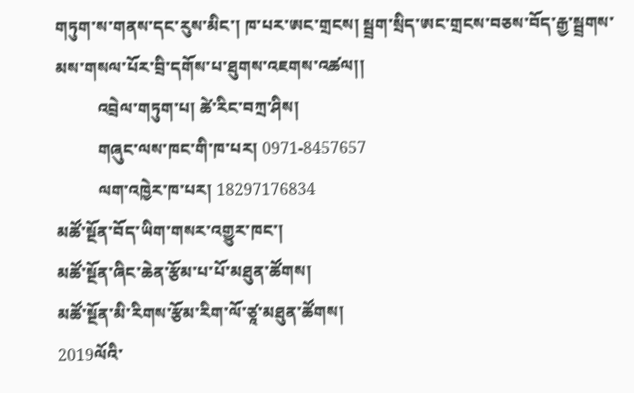གཏུག་ས་གནས་དང་རུས་མིང་། ཁ་པར་ཨང་གྲངས། སྦྲག་སྲིད་ཨང་གྲངས་བཅས་བོད་རྒྱ་སྦྲགས་མས་གསལ་པོར་བྲི་དགོས་པ་ཐུགས་འཇགས་འཚལ།།
          འབྲེལ་གཏུག་པ། ཚེ་རིང་བཀྲ་ཤིས།
          གཞུང་ལས་ཁང་གི་ཁ་པར། 0971-8457657
          ལག་འཁྱེར་ཁ་པར། 18297176834
མཚོ་སྔོན་བོད་ཡིག་གསར་འགྱུར་ཁང་།
མཚོ་སྔོན་ཞིང་ཆེན་རྩོམ་པ་པོ་མཐུན་ཚོགས།
མཚོ་སྔོན་མི་རིགས་རྩོམ་རིག་ལོ་ཙཱ་མཐུན་ཚོགས།
2019ལོའི་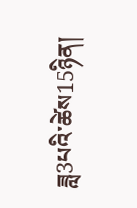ཟླ3པའི་ཚེས15ཉིན།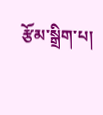རྩོམ་སྒྲིག་པ།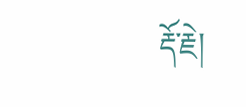རྡོ་རྗེ།